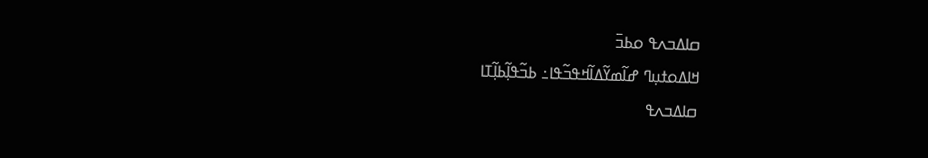ߛߊߡߏߍߟ ߋߕߏ߫
ߞߊߡߋߙߎ߲ߣ ߝߊ߬ߘߌ߬ߡߊ߬ߞߟߏ߬ߟߊ߸ ߕߏ߬ߟߊ߲߬ߕߊ߲߬ߠߊ
ߛߊߡߏߍߟ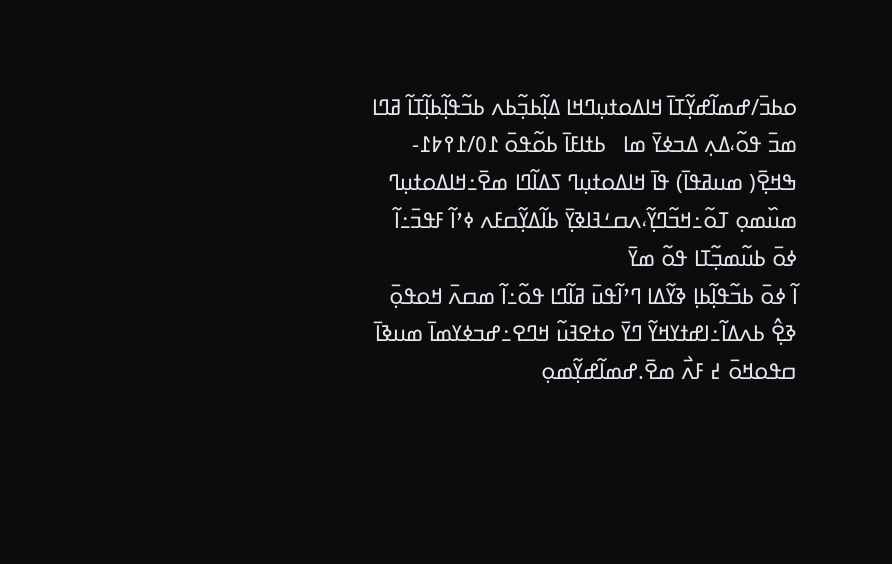ߋߕߏ߫/ߝߘߊ߬ߝߌ߲߬ߠߊ߫ ߞߊߡߋߙߎ߲ߣߞߊ ߡߊ߲߬ߕߏ߲߬ߕߍ ߕߏ߬ߟߊ߲߬ߕߊ߲߬ߠߊ߬ ߥߣߊ ߘߏ߫ ߟߋ߬،ߡߍ߲ ߡߏߦߌ߫ ߘߊ   ߕߙߊߓߊ߫ ߕߋ߬ߟߋ߫ ߁߀/߁߉߈߁-ߒߞߐ߲߫( ߘߎߥߟߊ߫) ߟߊ߫ ߞߊߡߋߙߎ߲ߣ ߖߡߊ߬ߣߊ ߘߐ߫߸ߞߊߡߋߙߎ߲ߣ ߘߎ߰ߘߋ߲ ߠߋ߬߸ߞߏ߬ߣߌ߲߬،ߍߛߑߔߊߢߌ߲߫ ߕߊ߬ߡߌ߲߬ߛߓߍ ߦߴߊ߬ ߓߟߏ߫߸ߊ߬ ߦߋ߫ ߕߎ߬ߘߏ߲߬ߠߊ ߟߋ߬ ߘߌ߫
ߊ߬ ߦߋ߫ ߕߏ߬ߟߊ߲߬ߕߊ߲ ߢߌ߬ߡߊ ߣߴߊ߬ߟߎ߫ ߥߊ߬ߣߊ ߟߋ߬߸ߊ߬ ߘߛߍ߫ ߞߋߟߋ߲߫ ߢߐ߲߮ ߕߍߡߊ߬߸ߊߝߙߌߞߌ߬ ߣߌ߫ ߋߙߐߔߎ߬ ߞߣߐ߸ߝߏߦߌߘߊ߫ ߘߎߢߊ߫ ߛߟߋߞߋ߫ ߄ ߓߍ߯ ߘߐ߫.ߝߘߊ߬ߝߌ߲߬ߘߋ߲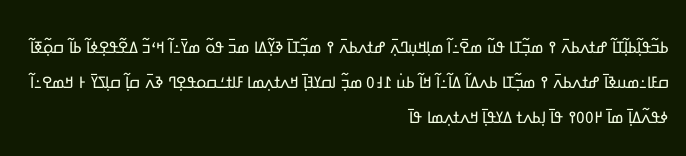ߕߏ߬ߟߊ߲߬ߕߊ߲߬ߠߊ߬ ߝߙߍߕߍ߫ ߉ ߘߏ߲߬ߠߊ ߟߎ߬ ߘߐ߫߸ߊ߬ ߘߊ߲ߞߎ߲ߣߍ߲߫ ߝߙߍߕߍ߫ ߉ ߘߏ߲߬ߠߊ߫ ߢߌ߲߬ߡߊ ߘߏ߫ ߟߋ߬ ߘߌ߫߸ߊ߬ ߞߵߏ߬ ߡߐ߬ߟߐ߲ߦߊ߬ ߕߊ߬ ߛߋ߲߬ߧߊ߬ ߛߓߊ߸ߘߎߢߊ߫ ߝߙߍߕߍ߫ ߉ ߘߏ߲߬ߠߊ ߕߍߡߊ߬ ߡߊ߬߸ߊ߬ ߞߊ߬ ߕߎ߭ ߁߃߀ ߘߏ߲߬ ߊߛߌߔߊ߲߫ ߞߍߙߍ߲ߘߊ ߓߊߙߑߛߋߟߐ߲ߣ ߢߍ߫ ߛߊ߲߬ ߛߊ߲ߖߌ߫ ߅ ߞߘߐ߸ߊ߬ ߦߟߍ߬ߡߊ߲߫ ߘߊ߫ ߂߀߀߉ ߟߊ߫ ߊ߲ߕߍߙ ߡߌߟߊ߲߫ ߞߍߙߍ߲ߘߊ ߟߊ߫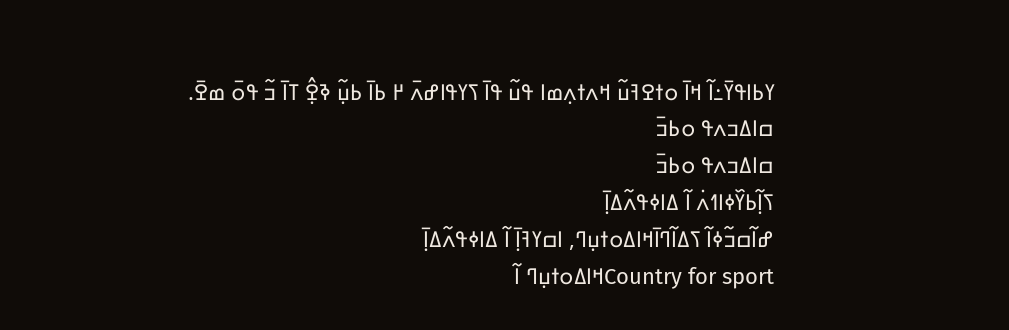ߌߕߊߟߌ߫߸ߊ߬ ߞߊ߫ ߋߙߐߔߎ߬ ߞߍߙߍ߲ߘߊ ߟߎ߬ ߟߊ߫ ߖߌߟߊߝߍ߫ ߂ ߕߊ߫ ߕߎ߲߬ ߢߐ߲߮ ߠߊ߫ ߏ߬ ߟߋ߫ ߘߐ߫.
ߛߊߡߏߍߟ ߋߕߏ߫
ߛߊߡߏߍߟ ߋߕߏ߫
ߖߊ߲߬ߕߌ߰ߦߊߗߍ߭ ߊ߬ ߡߊߦߟߍ߬ߡߊ߲߫
ߝߊ߬ߛߏ߬ߦߊ߬ ߖߡߊ߬ߣߊ߫ߞߊߡߋߙߎ߲ߣ, ߊߛߌߔߊ߲߫ ߊ߬ ߡߊߦߟߍ߬ߡߊ߲߫
Country for sportߞߊߡߋߙߎ߲ߣ ߊ߬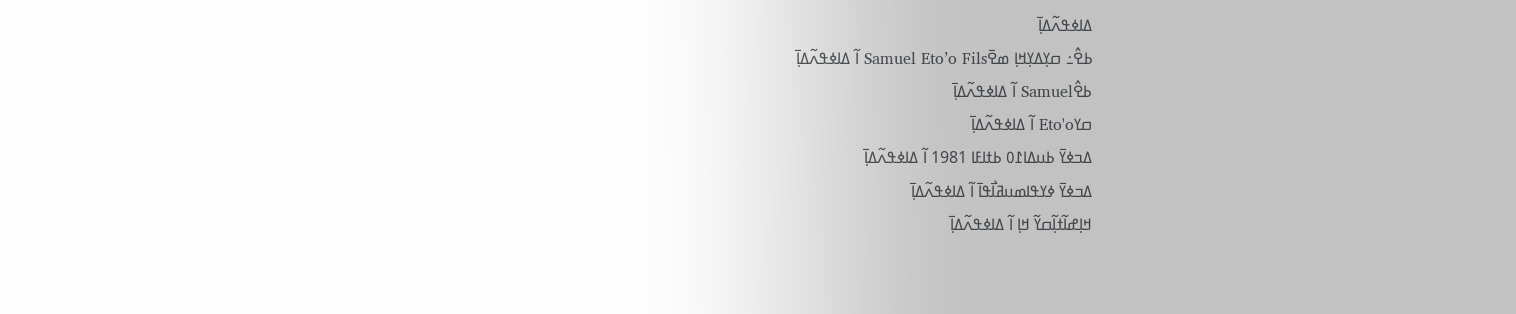ߡߊߦߟߍ߬ߡߊ߲߫
ߕߐ߮߸ ߛߌ߲ߡߌ߲ߞߊ߲ ߘߐ߫Samuel Eto’o Fils ߊ߬ ߡߊߦߟߍ߬ߡߊ߲߫
ߕߐ߮Samuel ߊ߬ ߡߊߦߟߍ߬ߡߊ߲߫
ߛߌEto'o ߊ߬ ߡߊߦߟߍ߬ߡߊ߲߫
ߡߏߦߌ߫ ߕߎߡߊ߁߀ ߕߙߊߓߊ 1981 ߊ߬ ߡߊߦߟߍ߬ߡߊ߲߫
ߡߏߦߌ߫ ߦߌߟߊߘߎߥߊ߯ߟߊ߫ ߊ߬ ߡߊߦߟߍ߬ߡߊ߲߫
ߞߊ߲ߝߊ߬ߙߊ߲߬ߛߌ߬ ߞߊ߲ ߊ߬ ߡߊߦߟߍ߬ߡߊ߲߫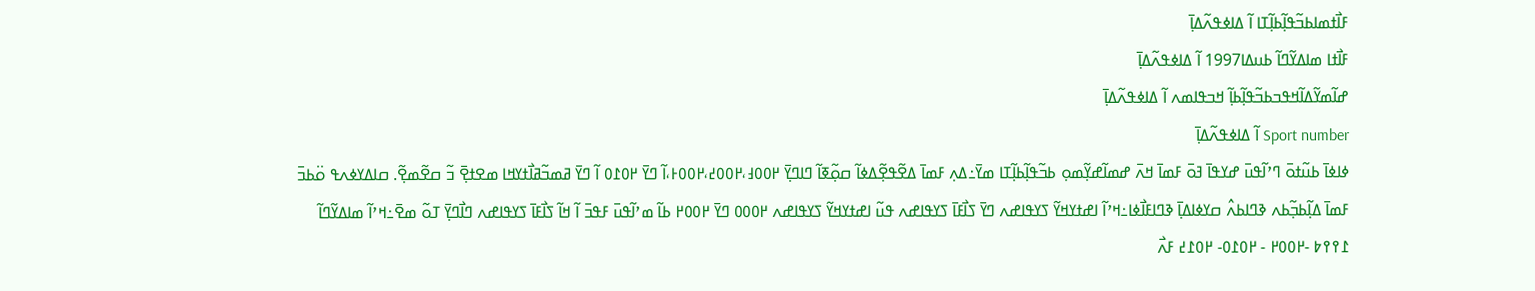ߓߊ߯ߙߘߊߕߏ߬ߟߊ߲߬ߕߊ߲߬ߠߊ ߊ߬ ߡߊߦߟߍ߬ߡߊ߲߫
ߓߊ߯ߙߊ ߘߊߡߌ߬ߣߊ߬ ߕߎߡߊ1997 ߊ߬ ߡߊߦߟߍ߬ߡߊ߲߫
ߝߊ߬ߘߌ߬ߡߊ߬ߞߟߏߕߏ߬ߟߊ߲߬ߕߊ߲߬ ߞߏߟߊߘߍ ߊ߬ ߡߊߦߟߍ߬ߡߊ߲߫
Sport number ߊ߬ ߡߊߦߟߍ߬ߡߊ߲߫
ߦߊߦߊ߫ ߕߎ߬ߙߋ߫ ߣߴߊ߬ߟߎ߫ ߝߌߟߊ߫ ߔߋ߫ ߓߘߊ߫ ߞߍ߫ ߝߘߊ߬ߝߌ߲߬ߘߋ߲ ߕߏ߬ߟߊ߲߬ߕߊ߲߬ߠߊ ߘߌ߫߸ߡߍ߲ ߓߘߊ߫ ߡߐ߬ߟߐ߲߬ߡߦߊ߬ ߛߋ߲߬ߧߊ߬ ߣߊߣߌ߲߫ ߂߀߀߃،߂߀߀߄،߂߀߀߅،ߊ߬ ߣߌ߫ ߂߀߁߀ ߊ߬ ߣߌ߫ ߥߘߏ߬ߥߊ߯ߙߌߞߊ ߘߐߙߐ߲߫ ߏ߬ ߛߐ߬ߘߐ߲߬. ߛߊߡߌߦߍߟ ߋ߳ߕߏ߫ ߓߘߊ߫ ߡߊ߲߬ߕߏ߲߬ߕߍ ߢߣߊߕߍ߮ ߛߌߦߊߡߊ߲߫ ߢߣߊߓߊ߯ߦߊ߸ߞߴߊ߬ ߊߝߙߌߞߌ߬ ߖߌߟߊߝߍ ߣߌ߫ ߖߊ߯ߓߊ߫ ߖߌߟߊߝߍ ߟߎ߬ ߊߝߙߌߞߌ߬ ߖߌߟߊߝߍ ߂߀߀߀ ߣߌ߫ ߂߀߀߂ ߕߊ߬ ߘߴߊ߬ߟߎ߫ ߓߟߏ߫ ߊ߬ ߞߊ߬ ߖߊ߯ߓߊ߫ ߖߌߟߊߝߍ ߣߊ߯ߣߌ߲߫ ߠߋ߬ ߘߐ߫߸ߞߴߊ߬ ߘߊߡߌ߬ߣߊ߬ ߁߉߉߈ -߂߀߀߂ - ߂߀߁߀- ߂߀߁߄ ߓߍ߯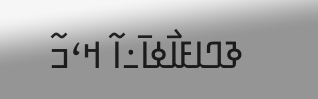ߢߣߊߓߊ߯ߦߊ߫߸ߊ߬ ߞߵߏ߬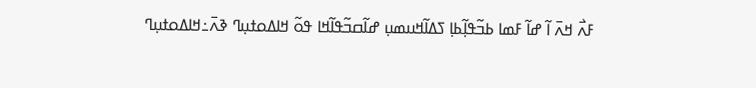ߓߍ߯ ߞߍ߫ ߊ߬ ߝߊ߬ ߓߘߊ ߕߏ߬ߟߊ߲߬ߕߊ߲ ߖߡߊ߬ߞߎߘߎ߲ ߝߊ߬ߛߏ߬ߟߊ߬ߞߊ ߟߋ߬ ߞߊߡߋߙߎ߲ߣ ߢߍ߫߸ߞߊߡߋߙߎ߲ߣ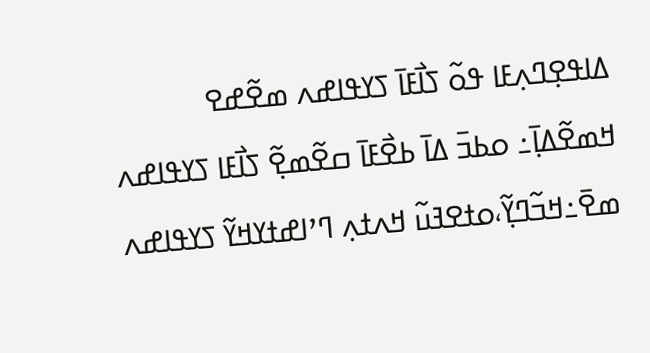ߡߊߟߐ߲ߣߍ߲ߓߊ ߟߋ߬ ߖߊ߯ߓߊ߫ ߖߌߟߊߝߍ ߘߐ߬ߝߐ ߞߘߐ߬ߡߊ߲߫߸ ߋߕߏ߫ ߡߊ߫ ߕߐ߯ߓߊ߫ ߛߐ߬ߘߐ߲߬ ߖߊ߯ߓߊ ߖߌߟߊߝߍ ߘߐ߫߸ߞߏ߬ߣߌ߲߬،ߋߙߐߔߎ߬ ߞߍߙߍ߲ ߣߴߊߝߙߌߞߌ߬ ߖߌߟߊߝߍ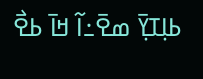ߕߊ߲ߠߌ߲߫ ߘߐ߫߸ߊ߬ ߞߊ߫ ߕߐ߯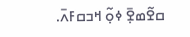ߛߐ߬ߘߐ߲߫ ߦߋ߲߬ ߞߏߛߓߍ߫.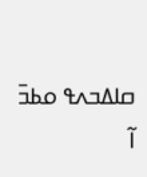ߛߊߡߏߍߟ ߋߕߏ߫
ߊ߬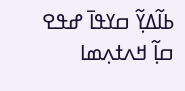ߕߊ߬ߡߌ߲߬ ߛߌߟߊ߫ ߝߟߐ
ߛߊ߲߬ ߞߍߙߍ߲ߘߊ